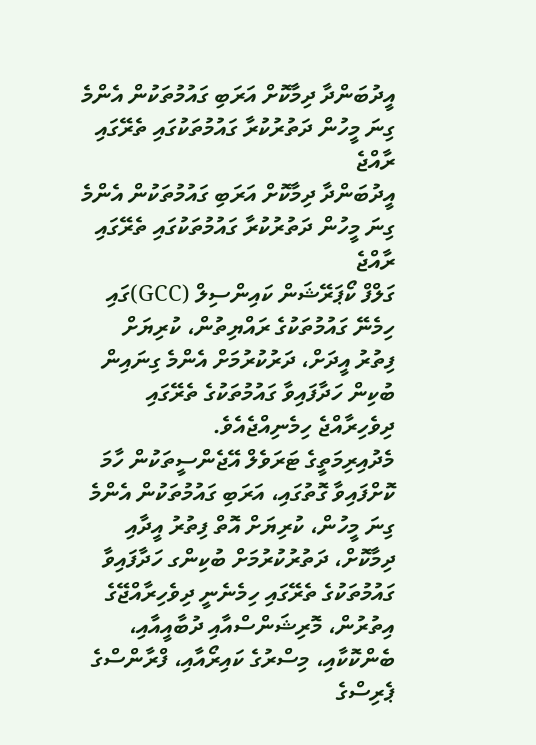އީދުބަންދާ ދިމާކޮށް އަރަބި ގައުމުތަކުން އެންމެ ގިނަ މީހުން ދަތުރުކުރާ ގައުމުތަކުގައި ތެރޭގައި ރާއްޖެ
އީދުބަންދާ ދިމާކޮށް އަރަބި ގައުމުތަކުން އެންމެ ގިނަ މީހުން ދަތުރުކުރާ ގައުމުތަކުގައި ތެރޭގައި ރާއްޖެ
ގަލްފް ކޯޕަރޭޝަން ކައިންސިލް (GCC)ގައި ހިމެނޭ ގައުމުތަކުގެ ރައްޔިތުން، ކުރިޔަށް ފިތުރު އީދަށް، ދަރުކުރުމަށް އެންމެ ގިނައިން ބުކިން ހަދާފައިވާ ގައުމުތަކުގެ ތެރޭގައި ދިވެހިރާއްޖެ ހިމެނިއްޖެއެވެ.
މެދުއިރިމަތީގެ ޓަރަވެލް އޭޖެންސީތަކުން ހާމަ ކޮށްފައިވާ ގޮތުގައި، އަރަބި ގައުމުތަކުން އެންމެ ގިނަ މީހުން، ކުރިޔަށް އޮތް ފިތުރު އީދާއި ދިމާކޮށް، ދަތުރުކުރުމަށް ބުކިންގ ހަދާފައިވާ ގައުމުތަކުގެ ތެރޭގައި ހިމެނެނީ ދިވެހިރާއްޖޭގެ އިތުރުން، މޮރިޝަންސްއާއި ދުބާއީއާއި، ބެންކޮކާއި، މިސްރުގެ ކައިރޯއާއި، ފްރާންސްގެ ޕެރިސްގެ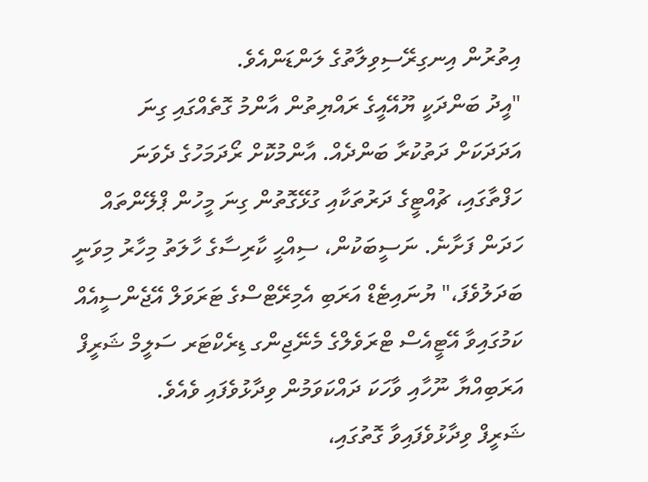އިތުރުން އިނގިރޭސިވިލާތުގެ ލަންޑަންއެވެ.
"އީދު ބަންދަކީ ޔޫއޭއީގެ ރައްޔިތުން އާންމު ގޮތެއްގައި ގިނަ އަދަދަކަށް ދަތުކުރާ ބަންދެއް. އާންމުކޮށް ރޯދަމަހުގެ ދެވަނަ ހަފްތާގައި، ޗުއްޓީގެ ދަރުތަކާއި ގުޅޭގޮތުން ގިނަ މީހުން ޕްލޭންތައް ހަދަން ފަށާނެ. ނަސީބަކުން، ސިއްޙީ ކާރިސާގެ ހާލަތު މިހާރު މިވަނީ ބަދަލުވެފަ،" ޔުނައިޓެޑް އަރަބި އެމިރޭޓްސްގެ ޓަރަވަލް އޭޖެންސީއެއް ކަމުގައިވާ އޭޓީއެސް ޓްރަވެލްގެ މެނޭޖިންގ ޑިރެކްޓަރ ސަލީމް ޝަރީފް އަރަބިއްޔާ ނޫހާއި ވާހަކަ ދައްކަވަމުން ވިދާޅުވެފައި ވެއެވެ.
ޝަރީފް ވިދާޅުވެފައިވާ ގޮތުގައި،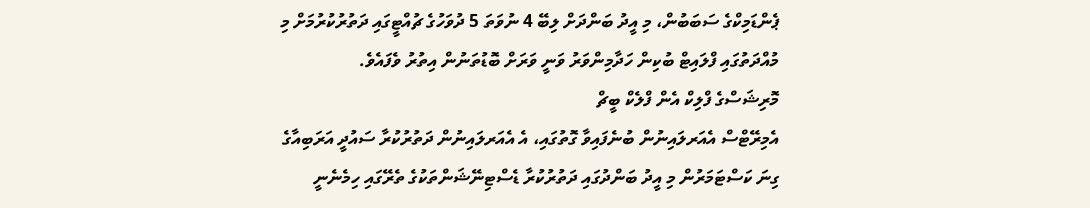ޕެންޑަމިކްގެ ސަބަބުން، މި އީދު ބަންދަށް ލިބޭ 4 ނުވަތަ 5 ދުވަހުގެ ޗުއްޓީގައި ދަތުރުކުރުމަށް މި މުއްދަތުގައި ފްލައިޓް ބުކިން ހަދާމިންވަރު ވަނީ ވަރަށް ބޮޑުތަނުން އިތުރު ވެފައެވެ.
މޮރިޝަސްގެ ފްލިކް އެން ފްލެކް ބީޗް
އެމިރޭޓްސް އެއަރލައިނުން ބުނެފައިވާ ގޮތުގައި، އެ އެއަރލައިނުން ދަތުރުކުރާ ސައުދީ އަރަބިއާގެ ގިނަ ކަސްޓަމަރުން މި އީދު ބަންދުގައި ދަތުރުކުރާ ޑެސްޓިނޭޝަންތަކުގެ ތެރޭގައި ހިމެނެނީ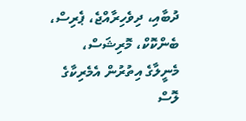ދުބާއި، ދިވެހިރާއްޖެ، ޕެރިސް، ބެންކޮކް، މޮރިޝަސް، މެނީލާގެ އިތުރުން އެމެރިކާގެ ލޮސް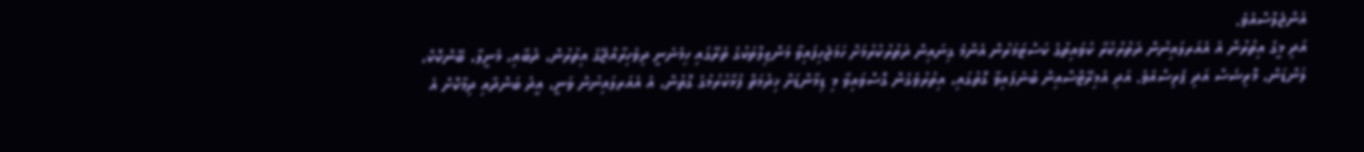އެންޖެލްސްއެވެ.
އަދި މީގެ އިތުރުން އެ އެއަރލައިނުން ދަތުރުކުރާ ކުވައިތުގެ ކަސްޓަމަރުން އެންމެ ގިނައިން ދަތުރުކުރުމަށް ހަމަޖެހިފައިވާ މަންޒިލްތަކުގެ ތެރޭގައި ހިމެނެނީ ދިވެހިރާއްޖޭގެ އިތުރުން، ދުބާއި، މެނީލާ، ބޭންކޮކް، ލަންޑަން، މޮރިޝަސް އަދި ޕެރިސްއެވެ. އަދި އެމިރޭޓްސްއިން ބުނެފައިވާ ގޮތުގައި، އިތުރުވެގެން ގޮސްވައިވާ މި ޑިމާންޑަށް ޚިދުމަތް ފުޅާކުރުމުގެ ގޮތުން، އެ އެއަރލައިނުން ވަނީ، އީދު ބަންދާއި ދިމާކޮށް އެ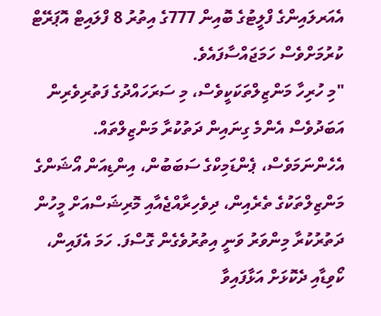އެއަރލައިންގެ ފްލީޓުގެ ބޮއިން 777ގެ އިތުރު 8 ފްލައިޓް އޮޕަރޭޓް ކުރުމަށްވެސް ހަމަޖައްސާފައެވެ.
"މި ހުރިހާ މަންޒިލްތަކަކީވެސް، މި ސަރަހައްދުގެ ފަތުރިވެރިން އަބަދުވެސް އެންމެ ގިނައިން ދަތުކުރާ މަންޒިލްތައް. އެހެންނަމަވެސް، ޕެންޑަމިކްގެ ސަބަބުން، އިންޑިއަން އޯޝަންގެ މަންޒިލްތަކުގެ ތެރެއިން، ދިވެހިރާއްޖެއާއި މޮރިޝަސްއަށް މީހުން ދަތުރުކުރާ މިންވަރު ވަނީ އިތުރުވެގެން ގޮސްފަ. ހަމަ އެފައިން، ކޯވިޑާއި ދެކޮޅަށް އަޅާފައިވާ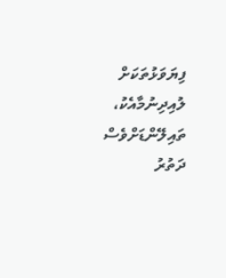ފިޔަވަޅުތަކަށް ލުއިދިނުމާއެކު، ތައިލޭންޑަށްވެސް ދަތުރު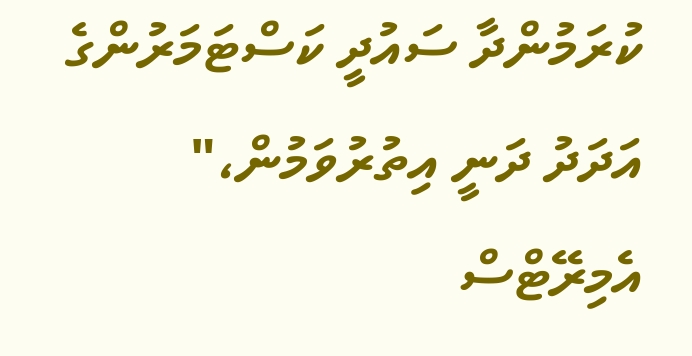ކުރަމުންދާ ސައުދީ ކަސްޓަމަރުންގެ އަދަދު ދަނީ އިތުރުވަމުން،" އެމިރޭޓްސް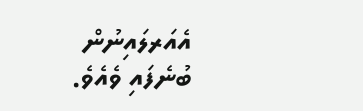އެއަރލައިނުން ބުނެފައި ވެއެވެ.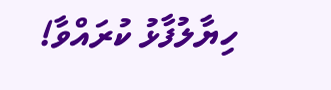ހިޔާލުފާޅު ކުރައްވާ!